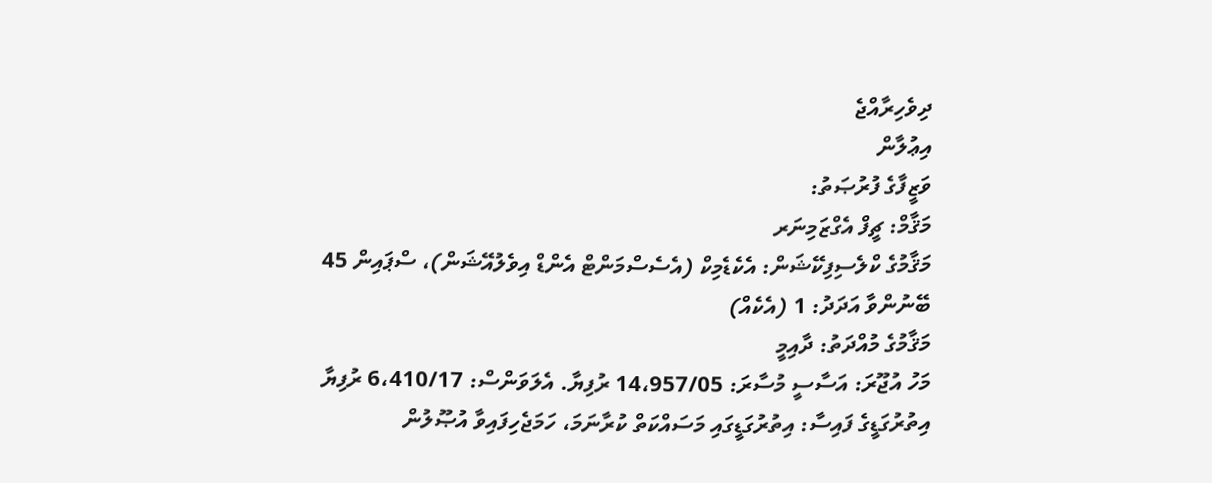ދިވެހިރާއްޖެ
އިޢުލާން
ވަޒީފާގެ ފުރުޞަތު:
މަޤާމް: ޗީފް އެގްޒަމިނަރ
މަޤާމުގެ ކްލެސިފިކޭޝަން: އެކެޑެމިކް (އެސެސްމަންޓް އެންޑް އިވެލުއޭޝަން)، ސްޕައިން 45
ބޭނުންވާ އަދަދު: 1 (އެކެއް)
މަޤާމުގެ މުއްދަތު: ދާއިމީ
މަހު އުޖޫރަ: އަސާސީ މުސާރަ: 14،957/05 ރުފިޔާ. އެލަވަންސް: 6،410/17 ރުފިޔާ
އިތުރުގަޑީގެ ފައިސާ: އިތުރުގަޑީގައި މަސައްކަތް ކުރާނަމަ، ހަމަޖެހިފައިވާ އުޞޫލުން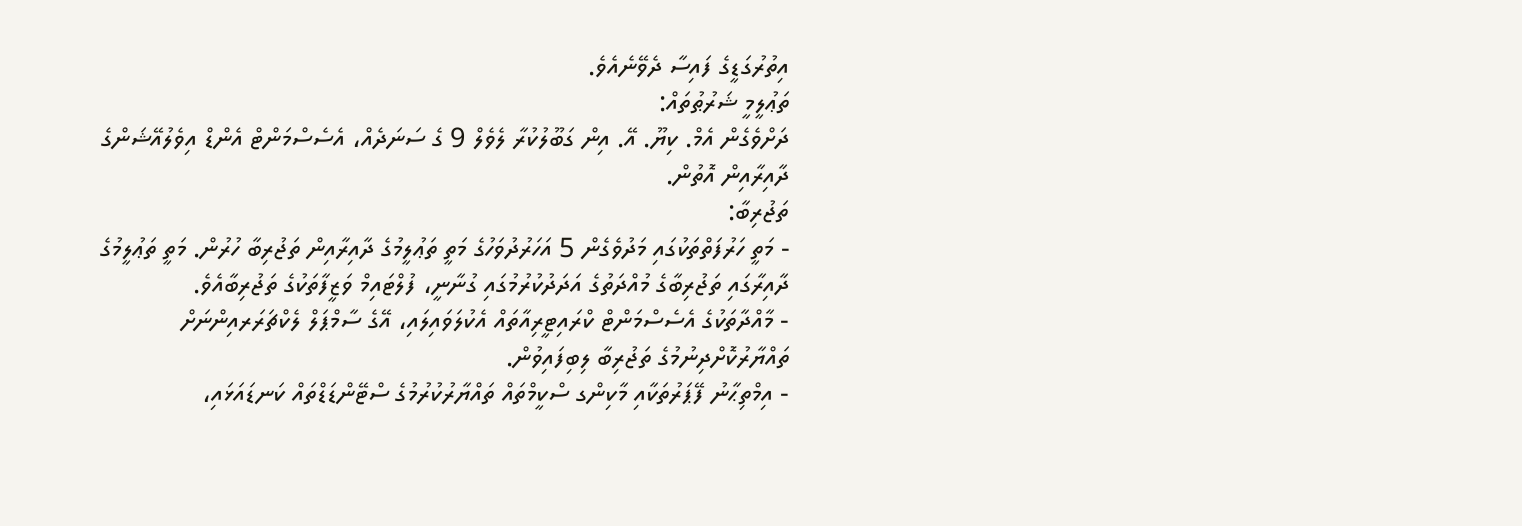އިތުރުގަޑީގެ ފައިސާ ދެވޭނެއެވެ.
ތަޢުލީމީ ޝަރުޠުތައް:
ދަށްވެގެން އެމް. ކިޔޫ. އޭ. އިން ގަބޫލުކުރާ ލެވެލް 9 ގެ ސަނަދެއް، އެސެސްމަންޓް އެންޑް އިވެލުއޭޝަންގެ ދާއިރާއިން އޮތުން.
ތަޖުރިބާ:
- މަތީ ހަރުފަތްތަކުގައި މަދުވެގެން 5 އަހަރުދުވަހުގެ މަތީ ތަޢުލީމުގެ ދާއިރާއިން ތަޖުރިބާ ހުރުން. މަތީ ތަޢުލީމުގެ ދާއިރާގައި ތަޖުރިބާގެ މުއްދަތުގެ އަދަދުކުރުމުގައި ގުނާނީ، ފުލްޓައިމް ވަޒީފާތަކުގެ ތަޖުރިބާއެވެ.
- މާއްދާތަކުގެ އެސެސްމަންޓް ކްރައިޓީރިއާތައް އެކުލަވައިލައި، އޭގެ ސާމްޕަލް ލެކްޗަރަރއިންނަށް ތައްޔާރުކޮށްދިނުމުގެ ތަޖުރިބާ ލިބިފައިވުން.
- އިމްތިޙާނު ފޭޕަރުތަކާއި މާކިންގ ސްކީމްތައް ތައްޔާރުކުރުމުގެ ސްޓޭންޑަޑްތައް ކަނޑައަޅައި،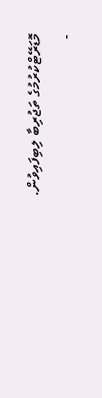މޮޑަރޭޓްކުރުމުގެ ތަޖުރިބާ ލިބިފައިވުން.
-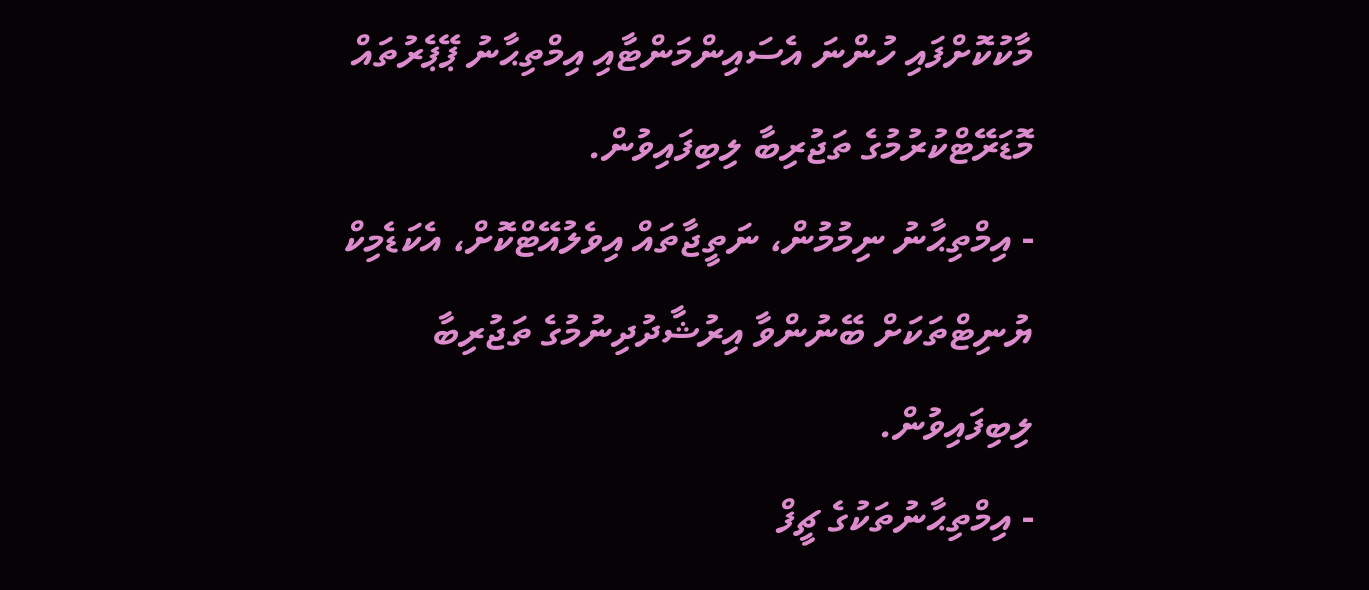މާކުކޮށްފައި ހުންނަ އެސައިންމަންޓާއި އިމްތިޙާނު ޕޭޕެރުތައް މޮޑަރޭޓްކުރުމުގެ ތަޖުރިބާ ލިބިފައިވުން.
- އިމްތިޙާނު ނިމުމުން، ނަތީޖާތައް އިވެލުއޭޓްކޮށް، އެކަޑެމިކް ޔުނިޓްތަކަށް ބޭނުންވާ އިރުޝާދުދިނުމުގެ ތަޖުރިބާ ލިބިފައިވުން.
- އިމްތިޙާނުތަކުގެ ޗީފް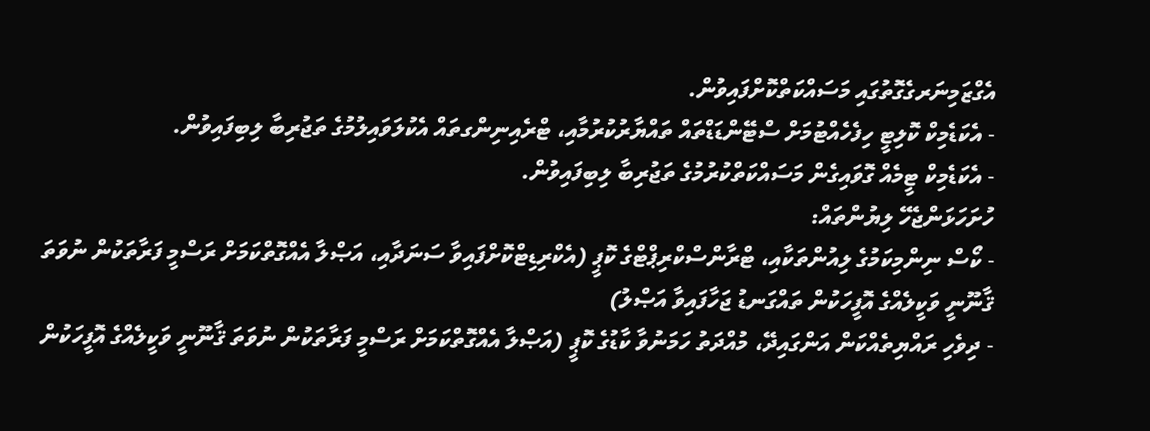އެގްޒަމިނަރގެގޮތުގައި މަސައްކަތްކޮށްފައިވުން.
- އެކަޑެމިކް ކޮލިޓީ ހިފެހެއްޓުމަށް ސްޓޭންޑަޑްތައް ތައްޔާރުކުރުމާއި، ޓްރެއިނިންގތައް އެކުލަވައިލުމުގެ ތަޖުރިބާ ލިބިފައިވުން.
- އެކަޑެމިކް ޓީމެއް ގޮވައިގެން މަސައްކަތްކުރުމުގެ ތަޖުރިބާ ލިބިފައިވުން.
ހުށަހަޅަންޖެހޭ ލިޔުންތައް:
- ކޯސް ނިންމިކަމުގެ ލިއުންތަކާއި، ޓްރާންސްކްރިޕްޓްގެ ކޮޕީ (އެކްރިޑިޓްކޮށްފައިވާ ސަނަދާއި، އަޞްލާ އެއްގޮތްކަމަށް ރަސްމީ ފަރާތަކުން ނުވަތަ ޤާނޫނީ ވަކީލެއްގެ އޮފީހަކުން ތައްގަނޑު ޖަހާފައިވާ އަޞްލު)
- ދިވެހި ރައްޔިތެއްކަން އަންގައިދޭ، މުއްދަތު ހަމަނުވާ ކާޑުގެ ކޮޕީ (އަޞްލާ އެއްގޮތްކަމަށް ރަސްމީ ފަރާތަކުން ނުވަތަ ޤާނޫނީ ވަކީލެއްގެ އޮފީހަކުން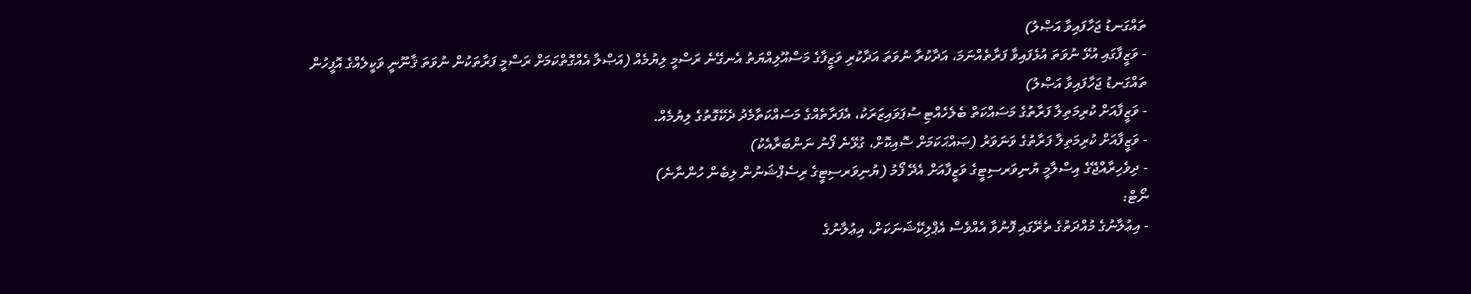ތައްގަނޑު ޖަހާފައިވާ އަޞްލު)
- ވަޒީފާގައި އުޅޭ ނުވަތަ އުޅެފައިވާ ފަރާތެއްނަމަ، އަދާކުރާ ނުވަތަ އަދާކުރި ވަޒީފާގެ މަސްއޫލިއްޔަތު އެނގޭނެ ރަސްމީ ލިޔުމެއް (އަޞްލާ އެއްގޮތްކަމަށް ރަސްމީ ފަރާތަކުން ނުވަތަ ޤާނޫނީ ވަކީލެއްގެ އޮފީހުން ތައްގަނޑު ޖަހާފައިވާ އަޞްލު)
- ވަޒީފާއަށް ކުރިމަތިލާ ފަރާތުގެ މަސައްކަތް ބެލެހެއްޓި ސުޕަވައިޒަރަކު، އެފަރާތެއްގެ މަސައްކަތާމެދު ދެކޭގޮތުގެ ލިޔުމެއް.
- ވަޒީފާއަށް ކުރިމަތިލާ ފަރާތުގެ ވަނަވަރު (ޞައްޙަކަމަށް ސޮއިކޮށް، ގުޅޭނެ ފޯނު ނަންބަރާއެކު)
- ދިވެހިރާއްޖޭގެ އިސްލާމީ ޔުނިވަރސިޓީގެ ވަޒީފާއަށް އެދޭ ފޯމު (ޔުނިވަރސިޓީގެ ރިސެޕްޝަނުން ލިބެން ހުންނާނެ)
ނޯޓް:
- އިޢުލާނުގެ މުއްދަތުގެ ތެރޭގައި ފޮނުވާ އެއްވެސް އެޕްލިކޭޝަނަކަށް، އިޢުލާނުގެ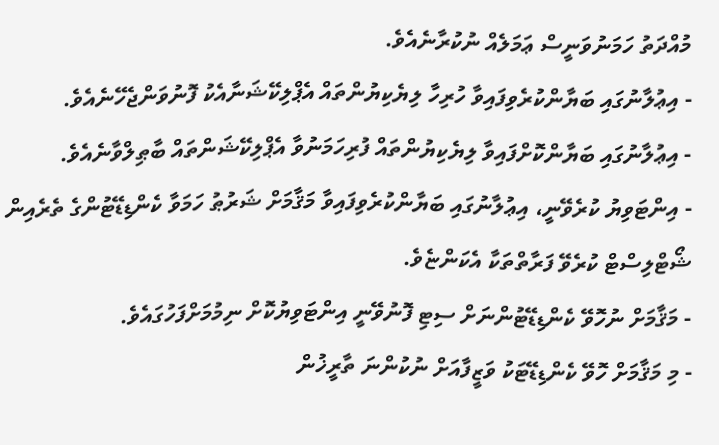މުއްދަތު ހަމަނުވަނީސް ޢަމަލެއް ނުކުރާނެއެވެ.
- އިޢުލާނުގައި ބަޔާންކުރެވިފައިވާ ހުރިހާ ލިޔެކިޔުންތައް އެޕްލިކޭޝަނާއެކު ފޮނުވަންޖެހޭނެއެވެ.
- އިޢުލާނުގައި ބަޔާންކޮށްފައިވާ ލިޔެކިޔުންތައް ފުރިހަމަނުވާ އެޕްލިކޭޝަންތައް ބާޠިލްވާނެއެވެ.
- އިންޓަވިޔު ކުރެވޭނީ، އިޢުލާނުގައި ބަޔާންކުރެވިފައިވާ މަޤާމަށް ޝަރުޠު ހަމަވާ ކެންޑިޑޭޓުންގެ ތެރެއިން ޝޯޓްލިސްޓް ކުރެވޭ ފަރާތްތަކާ އެކަންޏެވެ.
- މަޤާމަށް ނުހޮވޭ ކެންޑިޑޭޓުންނަށް ސިޓި ފޮނުވޭނީ އިންޓަވިޔުކޮށް ނިމުމަށްފަހުގައެވެ.
- މި މަޤާމަށް ހޮވޭ ކެންޑިޑޭޓަކު ވަޒީފާއަށް ނުކުންނަ ތާރީޚުން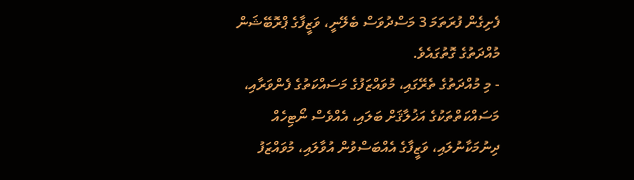ފެށިގެން ފުރަތަމަ 3 މަސްދުވަސް ބެލޭނީ، ވަޒީފާގެ ޕްރޮބޭޝަން މުއްދަތުގެ ގޮތުގައެވެ.
- މި މުއްދަތުގެ ތެރޭގައި، މުވައްޒަފުގެ މަސައްކަތުގެ ފެންވަރާއި، މަސައްކަތްތަކުގެ އަޚުލާޤަށް ބަލައި، އެއްވެސް ނޯޓިހެއް ދިނުމަކާނުލައި، ވަޒީފާގެ އެއްބަސްވުން އުވާލައި، މުވައްޒަފު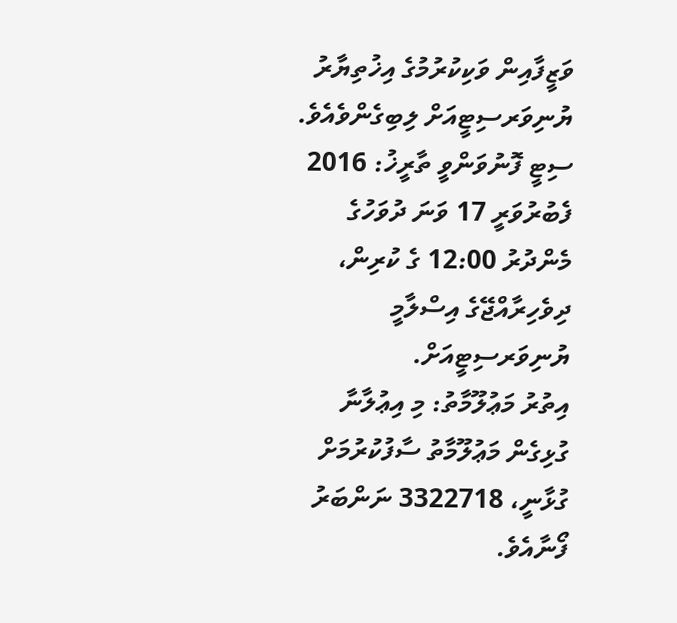ވަޒީފާއިން ވަކިކުރުމުގެ އިޚުތިޔާރު ޔުނިވަރސިޓީއަށް ލިބިގެންވެއެވެ.
ސިޓީ ފޮނުވަންވީ ތާރީޚު: 2016 ފެބުރުވަރީ 17 ވަނަ ދުވަހުގެ މެންދުރު 12:00 ގެ ކުރިން، ދިވެހިރާއްޖޭގެ އިސްލާމީ ޔުނިވަރސިޓީއަށް.
އިތުރު މަޢުލޫމާތު: މި އިޢުލާނާ ގުޅިގެން މަޢުލޫމާތު ސާފުކުރުމަށް ގުޅާނީ، 3322718 ނަންބަރު ފޯނާއެވެ.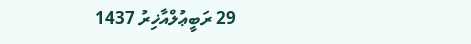29 ރަބީޢުލްއާޚިރު 1437